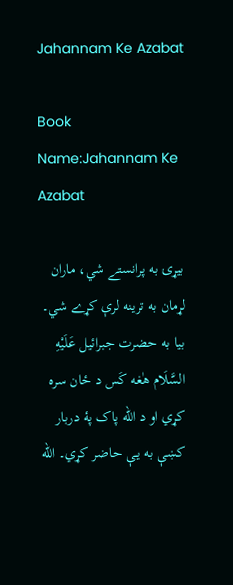Jahannam Ke Azabat

Book Name:Jahannam Ke Azabat

بيړۍ به پرانستے شي، ماران لړمان به ترينه لرې کړے شي۔ بيا به حضرت جبرائيل عَلَیْهِ السَّلَام هٰغه کَس د ځان سره کړي او د الله پاک پۀ دربار کښې به يـې حاضر کړي۔ الله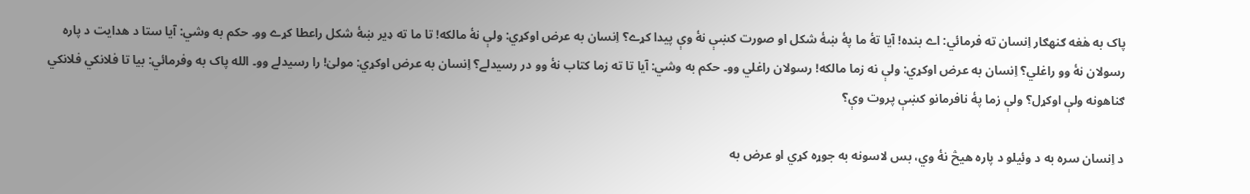پاک به هٰغه ګنهګار اِنسان ته فرمائي: اے بنده! آيا تۀ ما پۀ ښۀ شکل او صورت کښې نۀ وې پيدا کړے؟ اِنسان به عرض اوکړي: ولې نۀ مالکه! تا ما ته ډير ښۀ شکل راعطا کړے وو۔ حکم به وشي: آيا ستا د هدايت د پاره رسولان نۀ وو راغلي؟ اِنسان به عرض اوکړي: ولې نه زما مالکه! رسولان راغلي وو۔ حکم به وشي: آيا تا ته زما کتاب نۀ وو در رسيدلے؟ اِنسان به عرض اوکړي: مولیٰ! را رسيدلے وو۔ الله پاک به وفرمائي: بيا تا فلانکي فلانکي ګناهونه ولې اوکړل؟ ولې زما پۀ نافرمانو کښې پروت وې؟

د اِنسان سره به د وئيلو د پاره هيڅ نۀ وي، بس لاسونه به جوړه کړي او عرض به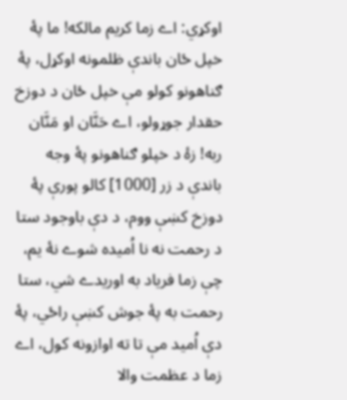اوکړي: اے زما کريم مالکه! ما پۀ خپل ځان باندې ظلمونه اوکړل، پۀ ګناهونو کولو مې خپل ځان د دوزخ حقدار جوړولو، اے حَنَّان او مَنَّان ربه! زۀ د خپلو ګناهونو پۀ وجه باندې د زر [1000] کالو پورې پۀ دوزخ کښې ووم، د دې باوجود ستا د رحمت نه نا اُميده شوے نۀ يم، چې زما فرياد به اوريدے شي، ستا رحمت به پۀ جوش کښې راځي، پۀ دې اُميد مې تا ته اوازونه کول، اے زما د عظمت والا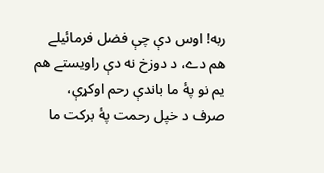ربه! اوس دې چې فضل فرمائيلے هم دے، د دوزخ نه دې راويستے هم يم نو پۀ ما باندې رحم اوکړې، صرف د خپل رحمت پۀ برکت ما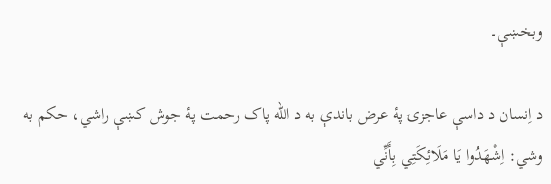وبخښې۔

د اِنسان د داسې عاجزۍ پۀ عرض باندې به د الله پاک رحمت پۀ جوش کښې راشي، حکم به وشي: اِشْهَدُوا يَا مَلَائِكَتِي بِأَنِّي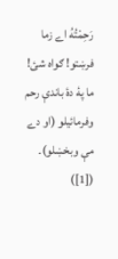رَحِمْتُهُ اے زما فرښتو! ګواه شئ! ما پۀ دۀ باندې رحم وفرمائيلو (او دے مې وبخښلو)۔ ([1])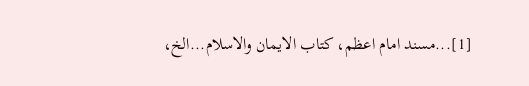[1]...مسند امام اعظم، کتاب الایمان والاسلام...الخ،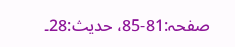صفحہ:81-85، حدیث:28۔